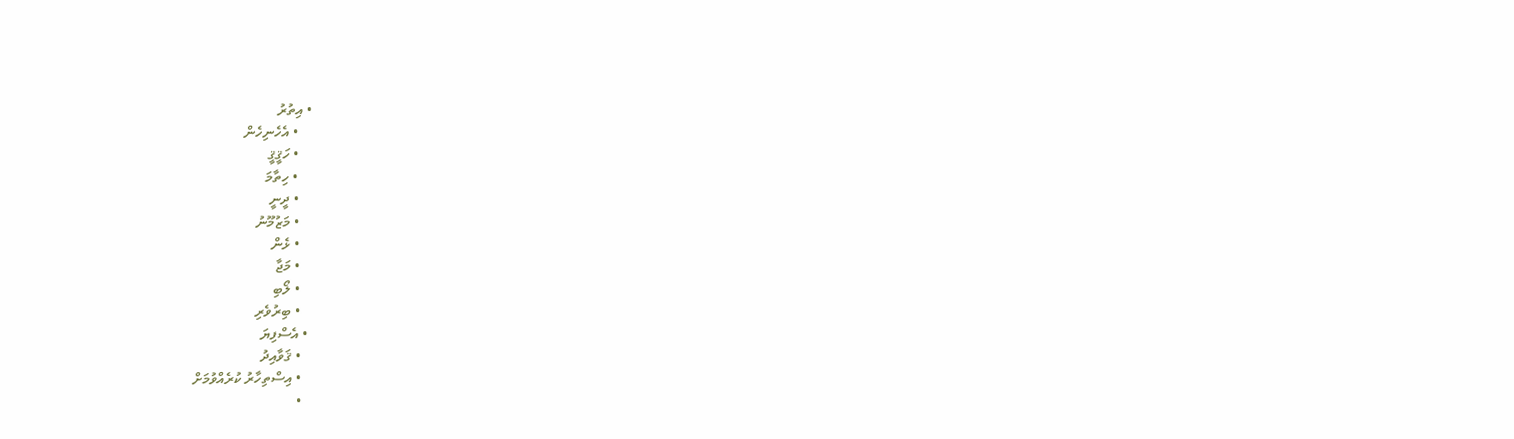• އިތުރު
    • އެހެނިހެން
    • ހަޤީޤީ
    • ހިތާމަ
    • ދީނީ
    • މަޒުމޫނު
    • ޅެން
    • މަޖާ
    • ލޯބި
    • ބިރުވެރި
  • އެސްފިޔަ
    • ޤަވާއިދު
    • އިސްތިހާރު ކުރެއްވުމަށް
    •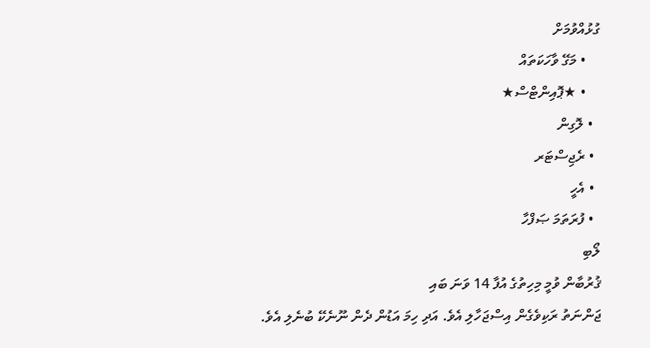ގުޅުއްވުމަށް
    • މަގޭ ވާހަކަތައް
    • ★ޕޮއިންޓްސް★
  • ލޮގިން
  • ރެޖިސްޓަރ
  • އެހީ
  • ފުރަތަމަ ޞަފްހާ
ލޯބި
ޤުރުބާން ވުމީ މިހިތުގެ އުފާ 14 ވަނަ ބައި
ޖަންނަތު ރަކިވެގެން އިސްޖަހާލި އެވެ. އަދި ހިމަ އަޑުން ދެން ނޫނެކޭ ބުނެލި އެވެ.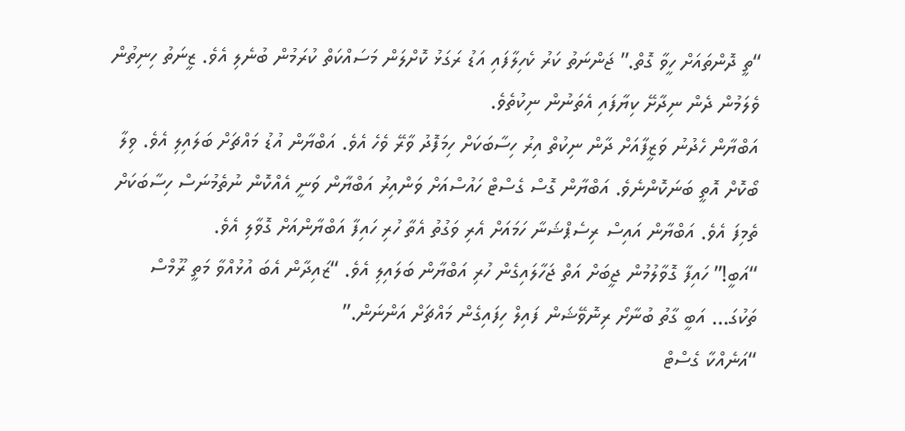“ތީ ދޮންތައަށް ހީވާ ގޮތް.” ޖަންނަތު ކަރު ކެހިލާފައި އަޑު ރަގަޅު ކޮށްލަން މަސައްކަތް ކުރަމުން ބުނެލި އެވެ. ޒީނަތު ހިނިތުން ވެލަމުން ދެން ނިދާށޭ ކިޔާފައި އެތަނުން ނިކުތެވެ.
އަބްޔާން ހެދުނު ވަޒީފާއަށް ދާން ނިކުތް އިރު ހިސާބަކަށް ހިމަފޮދު ވާރޭ ވެހެ އެވެ. އަބްޔާން އުޑު މައްޗަށް ބަލައިލި އެވެ. ވިލާ ބޯކޮށް އޮތީ ބަނަކޮންނެވެ. އަބްޔާން ގޮސް ގެސްޓް ހައުސްއަށް ވަންއިރު އަބްޔާން ވަނީ އެއްކޮން ނުތެމުނަސް ހިސާބަކަށް ތެމިފަ އެވެ. އަބްޔާން އައިސް ރިސެޕްޝަނާ ހަމައަށް އެރި ވަގުތު އެތާ ހުރި ހައިފާ އަބްޔާންއަށް ގޮވާލި އެވެ.
“އަބީ!” ހައިފާ ގޮވާލުމުން ޖީބަށް އަތް ޖަހާލައިގެން ހުރި އަބްޔާން ބަލައިލި އެވެ. “ޒައިދާން އެބަ އުޅުއްވާ މަތީ ރޫމްސް ތަކުގަ… އަބީ ގާތު ބުނާށޯ ރިނޮވޭޝަން ފައިލް ހިފައިގެން މައްޗަށް އަންނަން.”
“އަނެއްކާ ގެސްޓް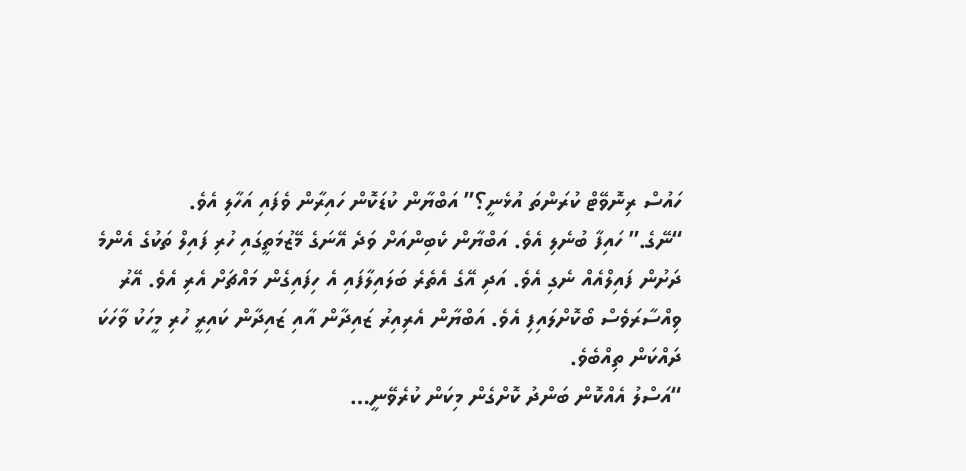ހައުސް ރިނޮވޭޓް ކުރަންތަ އުޅެނީ؟” އަބްޔާން ކުޑަކޮން ހައިރާން ވެފައި އަހާލި އެވެ.
“ނޭގެ.” ހައިފާ ބުނެލި އެވެ. އަބްޔާން ކެބިންއަށް ވަދެ އޭނަގެ މޭޒުމަތީގައި ހުރި ފައިލް ތަކުގެ އެންމެ ދަށުން ފައިލްއެއް ނެގި އެވެ. އަދި އޭގެ އެތެރެ ބަލައިލާފައި އެ ހިފައިގެން މައްޗަށް އެރި އެވެ. އޭރު ވިއްސާރަވެސް ބޯކޮށްލައިފި އެވެ. އަބްޔާން އެރިއިރު ޒައިދާން އާއި ޒައިދާން ކައިރީ ހުރި މީހަކު ވާހަކަ ދައްކަން ތިއްބެވެ.
“އަސްލު އެއްކޮން ބަންދު ކޮށްގެން މިކަން ކުރެވޭނީ…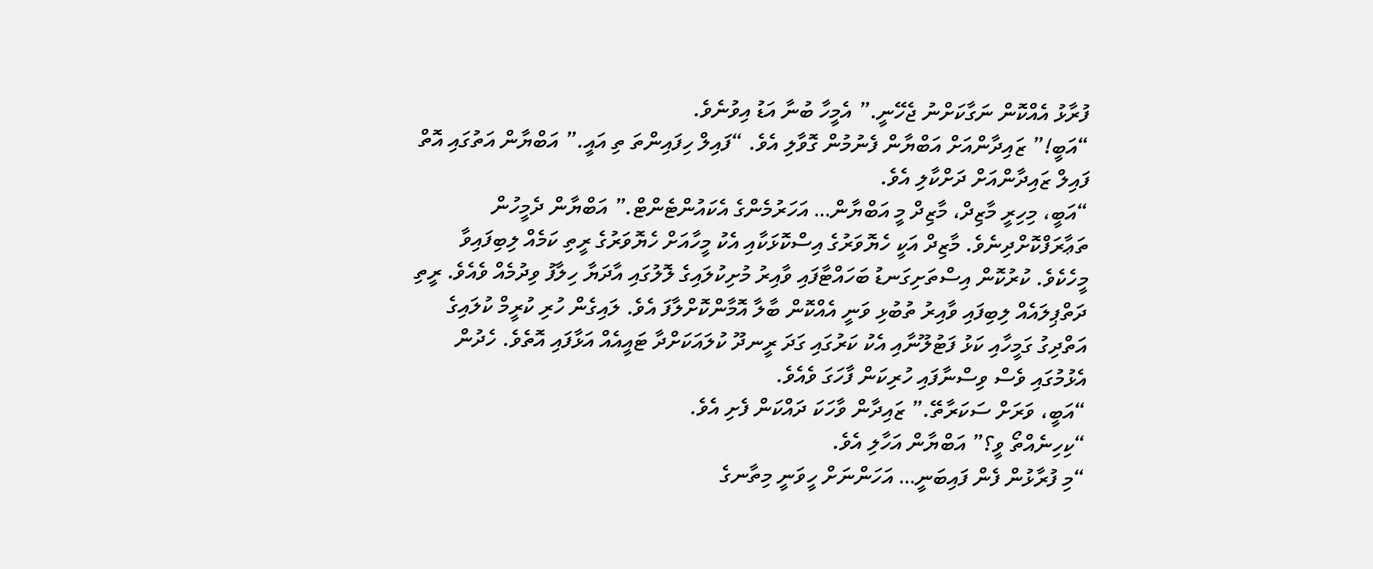ފުރާޅު އެއްކޮން ނަގާކަށްނު ޖެހޭނީ.” އެމީހާ ބުނާ އަޑު އިވުނެވެ.
“އަބީ!” ޒައިދާންއަށް އަބްޔާން ފެނުމުން ގޮވާލި އެވެ. “ފައިލް ހިފައިންތަ ތި އައީ.” އަބްޔާން އަތުގައި އޮތް ފައިލް ޒައިދާންއަށް ދަށްކާލި އެވެ.
“އަބީ، މިހިރީ މާޒިދް، މާޒިދް މީ އަބްޔާން… އަހަރުމެންގެ އެކައުންޓެންޓް.” އަބްޔާން ދެމީހުން ތަޢާރަފްކޮށްދިނެވެ. މާޒިދް އަކީ ހެޔޮވަރުގެ އިސްކޮޅަކާއި އެކު މީހާއަށް ހެޔޮވަރުގެ ރީތި ކަމެއް ލިބިފައިވާ މީހެކެވެ. ކުރުކޮން އިސްތަށިގަނޑު ބަހައްޓާފައި ވާއިރު މުށިކުލައިގެ ލޮލުގައި އާދަޔާ ހިލާފު ވިދުމެއް ވެއެވެ. ރީތި ދަތްޕިލައެއް ލިބިފައި ވާއިރު ތުބުޅި ވަނީ އެއްކޮން ބާލާ އޮމާންކޮށްލާފަ އެވެ. ލައިގެން ހުރި ކުރީމް ކުލައިގެ އަތްދިގު ގަމީހާއި ކަޅު ފަޓުލޫނާއި އެކު ކަރުގައި ގަދަ ރީނދޫ ކުލައަކަށްދާ ޓައީއެއް އަޅާފައި އޮތެވެ. ހެދުން އެޅުމުގައި ވެސް ވިސްނާފައި ހުރިކަން ފާހަގަ ވެއެވެ.
“އަބީ، ވަރަށް ސަކަރާތޭ.” ޒައިދާން ވާހަކަ ދައްކަން ފެށި އެވެ.
“ކިހިނެއްތޯ ވީ؟” އަބްޔާން އަހާލި އެވެ.
“މި ފުރާޅުން ފެން ފައިބަނީ… އަހަންނަށް ހީވަނީ މިތާނގެ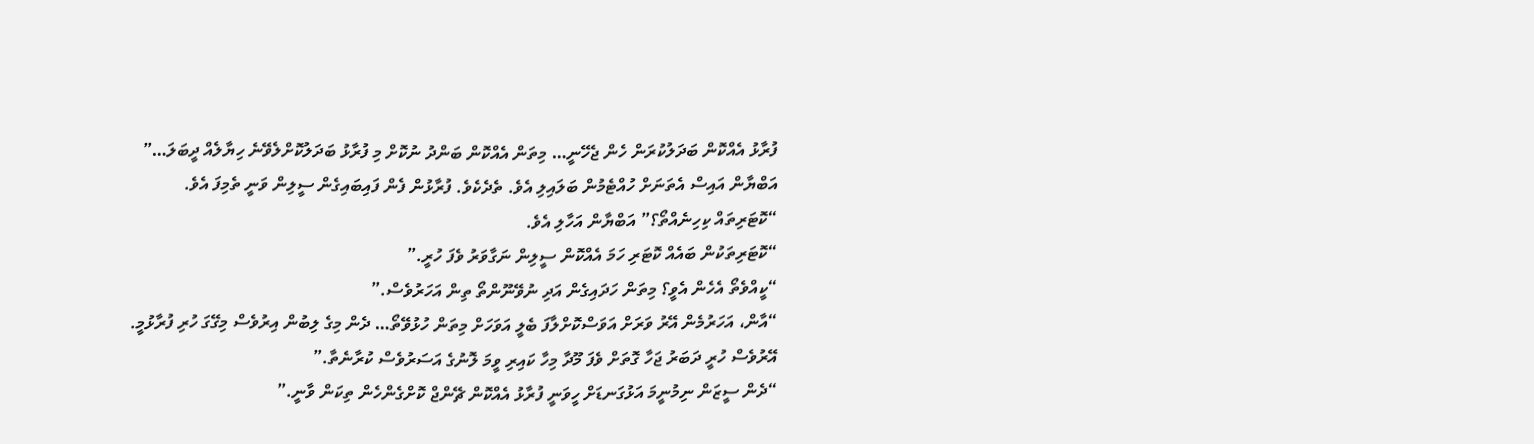ފުރާޅު އެއްކޮން ބަދަލުކުރަން ހެން ޖެހޭނީ… މިތަން އެއްކޮން ބަންދު ނުކޮށް މި ފުރާޅު ބަދަލުކޮށްލެވޭނެ ހިޔާލެއް ދީބަލަ…”
އަބްޔާން އައިސް އެތަނަށް ހުއްޓެމުން ބަލައިލި އެވެ. ތެދެކެވެ. ފުރާޅުން ފެން ފައިބައިގެން ސީލިން ވަނީ ތެމިފަ އެވެ.
“ކޮޓަރިތައް ކިހިނެއްތޯ؟” އަބްޔާން އަހާލި އެވެ.
“ކޮޓަރިތަކުން ބައެއް ކޮޓަރި ހަމަ އެއްކޮން ސީލިން ނަގާވަރު ވެފަ ހުރީ.”
“ކީއްވެތޯ އެހެން އެވީ؟ މިތަން ހަދައިގެން އަދި ނުވޭނޫންތޯ ތިން އަހަރުވެސް.”
“އާން، އަހަރުމެން އޭރު ވަރަށް އަވަސްކޮށްލާފަ ބެލީ އަވަހަށް މިތަން ހުޅުވޭތޯ… ދެން މިގެ ލިބުން އިރުވެސް މިގޭގަ ހުރި ފުރާޅުމީ. އޭރުވެސް ހުރީ ދަބަރު ޖަހާ ގޮތަށް ވެފަ މޫދާ މިހާ ކައިރި ވީމަ ލޮނުގެ އަސަރުވެސް ކުރާނެތާ.”
“ދެން ސީޒަން ނިމުނީމަ އަޅުގަނޑަށް ހީވަނީ ފުރާޅު އެއްކޮން ޗޭންޖް ކޮށްގެންހެން ތިކަން ވާނީ.”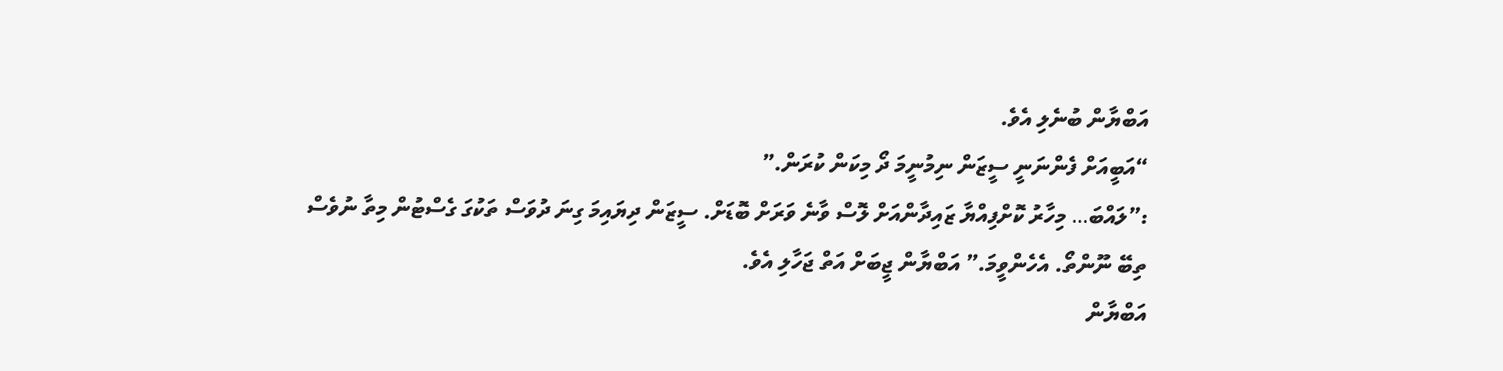އަބްޔާން ބުނެލި އެވެ.
“އަބީއަށް ފެންނަނީ ސީޒަން ނިމުނީމަ ދޯ މިކަން ކުރަން.”
:”ލައްބަ… މިހާރު ކޮށްފިއްޔާ ޒައިދާންއަށް ލޮސް ވާނެ ވަރަށް ބޮޑަށް. ސީޒަން ދިޔައިމަ ގިނަ ދުވަސް ތަކުގަ ގެސްޓުން މިތާ ނުވެސް ތިބޭ ނޫންތޯ. އެހެންވީމަ.” އަބްޔާން ޖީބަށް އަތް ޖަހާލި އެވެ.
އަބްޔާން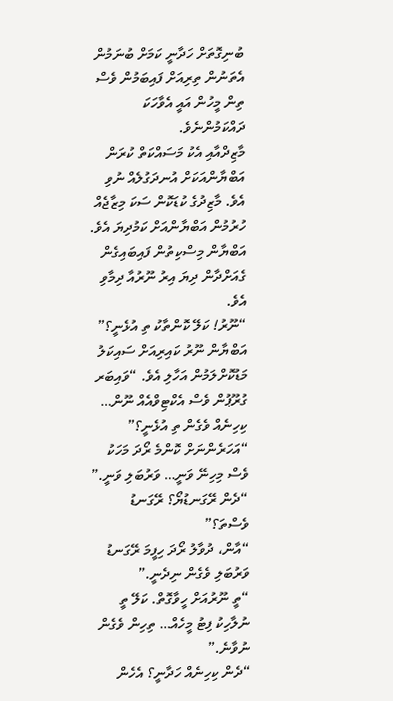ބުނިގޮތަށް ހަދާނީ ކަމަށް ބުނަމުން އެތަނުން ތިރިއަށް ފައިބަމުން ވެސް ތިން މީހުން އައީ އެވާހަކަ ދައްކަމުންނެވެ.
މާޒިދްއާއި އެކު މަސައްކަތް ކުރަން އަބްޔާންއަކަށް އުނދަގުލެއް ނުވި އެވެ. މާޒިދުގެ ކުޑަކޮން ސަކަ މިޒާޖެއް ހުރުމުން އަބްޔާންއަށް ކަމުދިޔަ އެވެ.
އަބްޔާން މިސްކިތުން ފައިބައިގެން ގެއަށްދާން ދިޔަ އިރު ނޫރުއާ ދިމާވި އެވެ.
“ނޫރު! ކަލޭ ކޮންތާކު ތި އުޅެނީ؟” އަބްޔާން ނޫރު ކައިރިއަށް ސައިކަލު މަޑުކޮށްލަމުން އަހާލި އެވެ. “ވައިބަރ ގުރޫޕުން ވެސް އެކްޓިވްއެއް ނޫން… ކިހިނެއް ވެގެން ތި އުޅެނީ؟”
“އަހަރެންނަށް ކޮންމެ ރޯދަ މަހަކު ވެސް މިހިނޭ ވަނީ… ވަރުބަލި ވަނީ.”
“ދެން ރޭގަނޑުޔޯ؟ ރޭގަނޑު ވެސްތަ؟”
“އާން، ދުވާލު ރޯދަ ހިފީމަ ރޭގަނޑު ވަރުބަލި ވެގެން ނިދެނީ.”
“ތީ ނޫރުއަށް ހީވާގޮތް. ކަލޭ ތީ ނުލާހިކު ފިޓު މީހެއް… ތިހިން ވެގެން ނުވާނެ.”
“ދެން ކިހިނެއް ހަދާނީ؟ އެހެން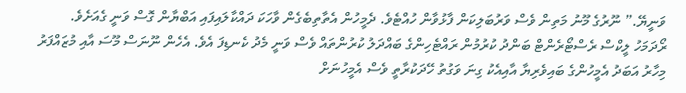ވަނީޔޭ.” ނޫރުގެ މޫނު މަތިން ވެސް ވަރުބަލިކަން ފާޅުވާން ހުއްޓެވެ. ދެމީހުން އެތާތިބެގެން ވާހަކަ ދައްކާލައިފައި އަބްޔާން ގޮސް ވަނީ ގެއަށެވެ. ރޯދަމަހު ލީކްސް ރެސްޓޯރެންޓް ބަންދު ކުރުމުން ރައްޓެހިންގެ ބައްދަލު ކުރުންތައް ވެސް ވަނީ މެދު ކެނޑިފަ އެވެ. އެހެން ނޫނަސް މޫސަ އާއި މުޒައްފަރު މިހާރު އަބަދު އެމީހުންގެ ބައިވެރިޔާ އާއިއެކު ގިނަ ވަގުތު ހޭދަކުރާތީ ވެސް އެމީހުނަށް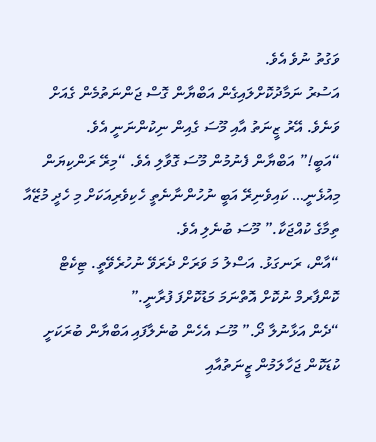ވަގުތު ނުވެ އެވެ.
އަސުރު ނަމާދުކޮށްލައިގެން އަބްޔާން ގޮސް ޖަންނަތުމެން ގެއަށް ވަނެވެ. އޭރު ޒީނަތު އާއި މޫސަ ގެއިން ނިކުންނަނީ އެވެ.
“އަބީ!” އަބްޔާން ފެނުމުން މޫސަ ގޮވާލި އެވެ. “މިރޭ ރަންކިޔަން މިއުޅެނީ… ކައިވެނިރޭ އަބީ ނުހުންނާނެތީ ހެކިވެރިއަކަށް މި ހެދީ މުޒޭއާ ތިމާގެ ކުއްޖަކާ.” މޫސަ ބުނެލި އެވެ.
“އާން، ރަނގަޅު. އަސްލު މަ ވަރަށް ދެރަވޭ ނުހުރެވޭތީ. ޓިކެޓް ކޮންފާރމް ނުކޮށް އޮތްނަމަ މަޑުކޮށްފަ ފުރާނީ.”
“ދެން އަޅާނުލާ ދޯ.” މޫސަ އެހެން ބުނެލާފައި އަބްޔާން ބުރަކަށީ ކުޑަކޮން ޖަހާލަމުން ޒީނަތުއާއި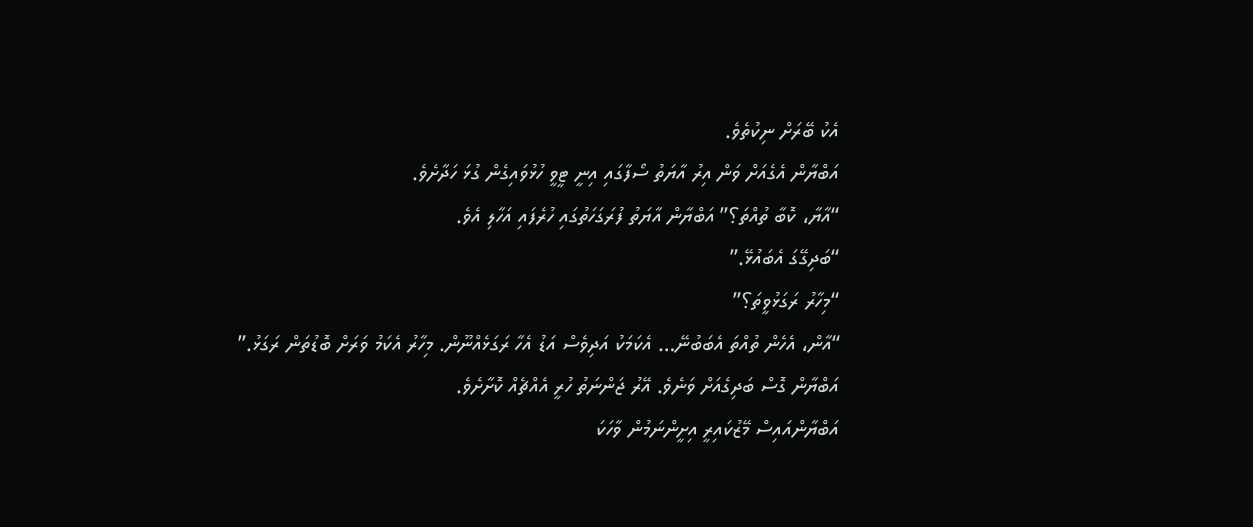އެކު ބޭރަށް ނިކުތެވެ.
އަބްޔާން އެގެއަށް ވަން އިރު އާޔަތު ސޯފާގައި އިނީ ޓީވީ ހުޅުވައިގެން ގުޅަ ހަދާށެވެ.
“އާޔާ، ކޮބާ ތުއްތަ؟” އަބްޔާން އާޔަތު ފުރަގަހަތުގައި ހުރެފައި އަހާލި އެވެ.
“ބަދިގޭގަ އެބައުޅޭ.”
“މިހާރު ރަގަޅުވީތަ؟”
“އާން، އެހެން ތުއްތަ އެބަބުނޭ… އެކަމަކު އަދިވެސް އަޑު އެހާ ރަގަޅެއްނޫން. މިހާރު އެކަމު ވަރަށް ބޮޑުތަން ރަގަޅު.”
އަބްޔާން ގޮސް ބަދިގެއަށް ވަނެވެ. އޭރު ޖަންނަތު ހުރީ އެއްޗެއް ކޮށާށެވެ.
އަބްޔާންއައިސް މޭޒުކައިރީ އިށީންނަމުން ވާހަކަ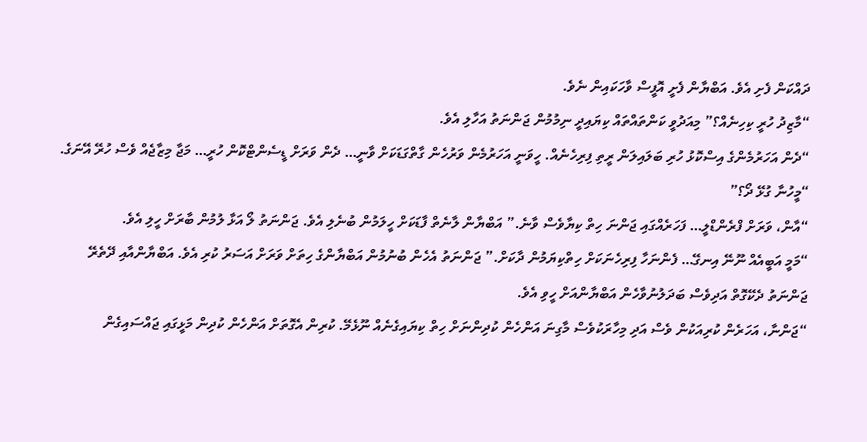ދައްކަން ފެށި އެވެ. އަބްޔާން ފެށީ އޮފީސް ވާހަކައިން ނެވެ.
“މާޒިދު ހުރީ ކިހިނެއް؟” މިއަދުވީ ކަންތައްތައް ކިޔައިދީ ނިމުމުން ޖަންނަތު އަހާލި އެވެ.
“ދެން އަހަރުމެންގެ އިސްކޮޅު ހުރި ބަލައިލަން ރީތި ފިރިހެނެއް. ހީވަނީ އަހަރުމެން ވަރުހެން ގާތްގަޑަކަށް ވާނީ… ދެން ވަރަށް ޑީސެންޓްކޮން ހުރީ… މަޖާ މިޒާޖެއް ވެސް ހުރޭ އޭނަގެ.
“މީހުނާ ގުޅޭ ދޯ؟”
“އާން، ވަރަށް ފްރެންޑްލީ… ފަހަރެއްގައި ޖަންނަ ހިތް ކިޔާވެސް ވާނެ.” އަބްޔާން ލާނެތް ފާޑަކަށް ހީލަމުން ބުނެލި އެވެ. ޖަންނަތު ލޯ އަޅާ ލުމުން ބާރަށް ހީލި އެވެ.
“މަމީ އަބީއެއް ނޫނޭ އިނގޭ… ފެންނަހާ ފިރިހެނަކަށް ހިތްކިޔަމުން ދާކަށް.” ޖަންނަތު އެހެން ބުނުމުން އަބްޔާންގެ ހިތަށް ވަރަށް އަސަރު ކުރި އެވެ. އަބްޔާންއާއި ދޭތެރޭ ޖަންނަތު ދެކޭގޮތް އަދިވެސް ބަދަލުނުވާހެން އަބްޔާންއަށް ހީވި އެވެ.
“ޖަންނާ، އަހަރެން ކުރިއަކުން ވެސް އަދި މިހާރަކުވެސް މާގިނަ އަންހެން ކުދިންނަށް ހިތް ކިޔައިގެނެއް ނޫޅެމޭ. ކުރިން އެގޮތަށް އަންހެން ކުދިން މަޅީގައި ޖައްސައިގެން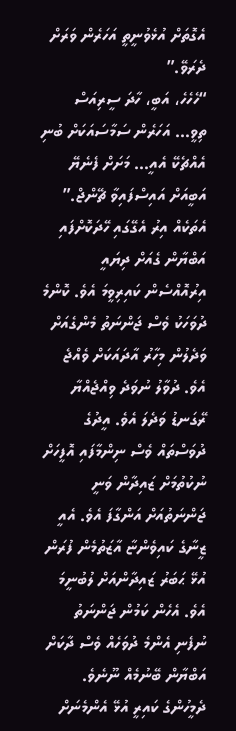އެގޮތަށް އުޅެވުނީތީ އަހަރެން ވަރަށް ދެރަވޭ.”
“ހެހެހެ، އަބީ، ހާދަ ސީރިއަސް ތިވީ… އަހަރެން ސަމާސައަކަށް ބުނި އެއްޗެކޭ އެއީ… މަށަށް ފެނެޔޭ އަބީއަށް އައިސްފައިވާ ޗޭންޖް.”
އެތަކެއް އިރު އެގޭގައި ހޭދަކޮށްފައި އަބްޔާން ގެއަށް ދިޔައީ އިރުއޮއްސެން ކައިރިވީމަ އެވެ. ކޮންމެ ދުވަހަކު ވެސް ޖަންނަތު މެންގެއަށް ވަދެލުން މިހާރު އާދައަކަށް ވެއްޖެ އެވެ. ދުވާލު ނުވަދެ ވިއްޖެއްޔާ ރޭގަނޑު ވަދެލަ އެވެ. އީދުގެ ދުވަސްތައް ވެސް ނިންމާފައި އޮފީހަށް ނުކުތުމަށް ޒައިދާން ވަނީ ޖަންނަތުއަށް އަންގާފަ އެވެ. އެއީ ޒީނާގެ ކައިވެންޏާ އާޒަތުމެން ފުރަން އުޅޭ ޙަބަރު ޒައިދާންއަށް ލުބުނީމަ އެވެ. އެހެން ކަމުން ޖަންނަތު ނުފެނި އެންމެ ދުވަހެއް ވެސް ދާކަށް އަބްޔާން ބޭނުމެއް ނޫނެވެ. ދެމީހުންގެ ކައިރީ އުޅޭ އެންމެނަށް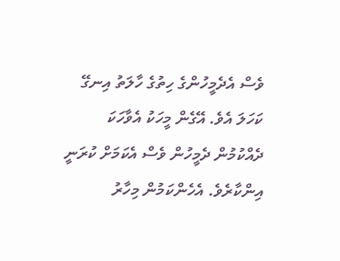ވެސް އެދެމީހުންގެ ހިތުގެ ހާލަތު އިނގޭ ކަހަލަ އެވެ. އޭގެން މީހަކު އެވާހަކަ ދެއްކުމުން ދެމީހުން ވެސް އެކަމަށް ކުރަނީ އިންކާރެވެ. އެހެންކަމުން މިހާރު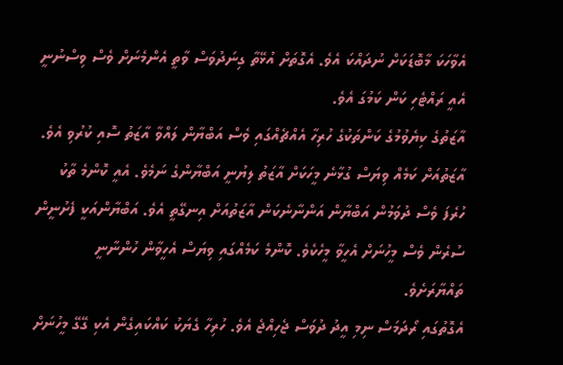އެވާހަކަ މާބޮޑަކަށް ނުދައްކަ އެވެ. އެގޮތަށް އުޅޭތާ ގިނަދުވަސް ވާތީ އެންމެނަށް ވެސް ވިސްނުނީ އެއީ ރައްޓެހި ކަން ކަމުގަ އެވެ.
އާޒަތުގެ ކިޔެވުމުގެ ކަންތަކުގެ ހުރިހާ އެއްޗެއްގައި ވެސް އަބްޔާން ލައްވާ އާޒަތު ސޮއި ކުރުވި އެވެ. އާޒަތުއަށް ކަމެއް ވިޔަސް ގުޅާނެ މީހަކަށް އާޒަތު ލިޔުނީ އަބްޔާންގެ ނަމެވެ. އެއީ ކޮންމެ ތާކު ހުރެފަ ވެސް ދުވަމުން އަބްޔާން އަންނާނެކަން އާޒަތުއަށް އިނގޭތީ އެވެ. އަބްޔާންއަކީ ފެށުނީން ސުރެން ވެސް މީހުނަށް އެހީވާ މީހެކެވެ. ކޮންމެ ކަމެއްގައި ވިޔަސް އެހީވާން ހުންނާނީ ތައްޔާރަށެވެ.
އެގޮތުގައި ރޯދަމަސް ނިމި އީދު ދުވަސް ޖެހިއްޖެ އެވެ. ހުރިހާ ގެޔަކު ކައްކައިގެން އެކި ގޭގޭ މީހުނަށް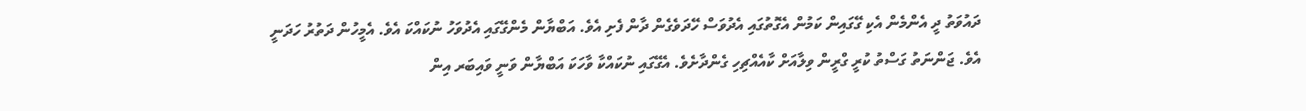ދައުވަތު ދީ އެންމެން އެކި ގޭގައިން ކަމުން އެގޮތުގައި އެދުވަސް ހޭދަވެގެން ދާން ފެށި އެވެ. އަބްޔާން މެންގޭގައި އެދުވަހު ނުކައްކަ އެވެ. އެމީހުން ދަތުރު ހަދަނީ އެވެ. ޖަންނަތު ގަސްތު ކުރީ ގްރީން ވިލާއަށް ކާއެއްޗިހި ގެންދާށެވެ. އެގޭގައި ނުކައްކާ ވާހަކަ އަބްޔާން ވަނީ ވައިބަރ އިން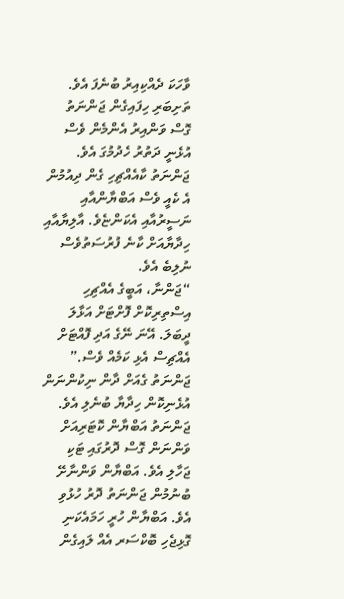ވާހަކަ ދެއްކިއިރު ބުނެފަ އެވެ.
ތަށިބަރި ހިފައިގެން ޖަންނަތު ގޮސް ވަންއިރު އެންމެން ވެސް އުޅެނީ ދަތުރު ހެދުމުގަ އެވެ. ޖަންނަތު ކާއެއްޗިހި ގެން ދިއުމުން އެ ކެއީ ވެސް އަބްޔާންއާއި ނަސީރުއާއި އެކަންޏެވެ. އާލިޔާއާއި ހިދާޔާއަށް ކާނެ ފުރުސަތުވެސް ނުލިބެ އެވެ.
“ޖަންނާ، އަބީގެ އެއްޗިހި އިސްތިރިކޮށް ފޮށްޓަށް އަޅާލަ ދީބަލަ. އޭނަ ނޭގެ އަދި ފޮއްޓަށް އެއްޗިސް އެޅި ކަމެއް ވެސް.” ޖަންނަތު ގެއަށް ދާން ނިކުންނަން އުޅެނިކޮން ހިދާޔާ ބުނެލި އެވެ.
ޖަންނަތު އަބްޔާން ކޮޓަރިއަށް ވަންނަން ގޮސް ދޮރުގައި ޓަކި ޖަހާލި އެވެ. އަބްޔާން ވަންނާށޭ ބުނުމުން ޖަންނަތު ދޮރު ހުޅުވި އެވެ. އަބްޔާން ހުރީ ހަމައެކަނި ގޮޅިޖެހި ބޮކްސަރ އެއް ލައިގެން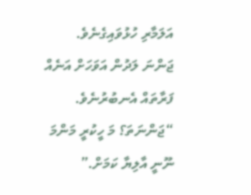އަލަމާރި ހުޅުވައިގެނެވެ. ޖަންނަ ލަދުން އަވަހަށް އަނެއް ފަރާތައް އެނބުރުނެވެ.
“ޖަންނަތަ؟ މަ ހީކުރީ މަންމަ ނޫނީ އާލިޔާ ކަމަށް.”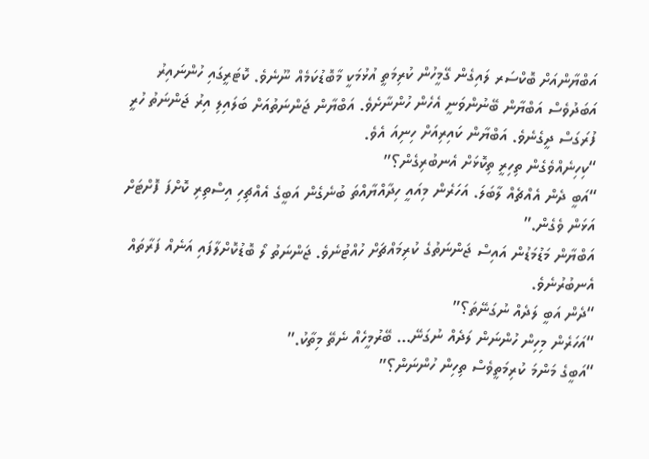އަބްޔާންއަށް ބޮކްސަރ ލައިގެން ގޭމީހުން ކުރިމަތީ އުޅުމަކީ މާބޮޑުކަމެއް ނޫނެވެ. ކޮޓަރީގައި ހުންނައިރު އަބަދުވެސް އަބްޔާން ބޭނުންވަނީ އެހެން ހުންނާށެވެ. އަބްޔާން ޖަންނަތުއަށް ބަލައިލި އިރު ޖަންނަތު ހުރީ ފުރަގަސް ދީގެނެވެ. އަބްޔާން ކައިރިއަށް ހިނިއަ އެވެ.
“ކިހިނެއްވެގެން ތިހިރީ ތިކޮޅަށް އެނބުރިގެން؟”
“އަބީ ދެން އެއްޗެއް ލާބަލަ. އަހަރެން މިއައީ ހިދާއްޔާއްތަ ބުނެގެން އަބީގެ އެއްޗިހި އިސްތިރި ކޮށްފަ ފޮށްޓަށް އަޅަން ވެގެން.”
އަބްޔާން މަޑުމަޑުން އައިސް ޖަންނަތުގެ ކުރިމައްޗަށް ހުއްޓުނެވެ. ޖަންނަތު ލޯ ބޮޑުކޮށްލާފައި އަނެއް ފަރާތައް އެނބުރުނެވެ.
“ދެން އަބީ ލަދެއް ނުގަނޭތަ؟”
“އަހަރެން މިހިން ހުންނަން ލަދެއް ނުގަނޭ… ބޭރުމީހެއް ނެތޭ މިތާކު.”
“އަބީގެ މަންމަ ކުރިމަތީވެސް ތިހިން ހުންނަން؟”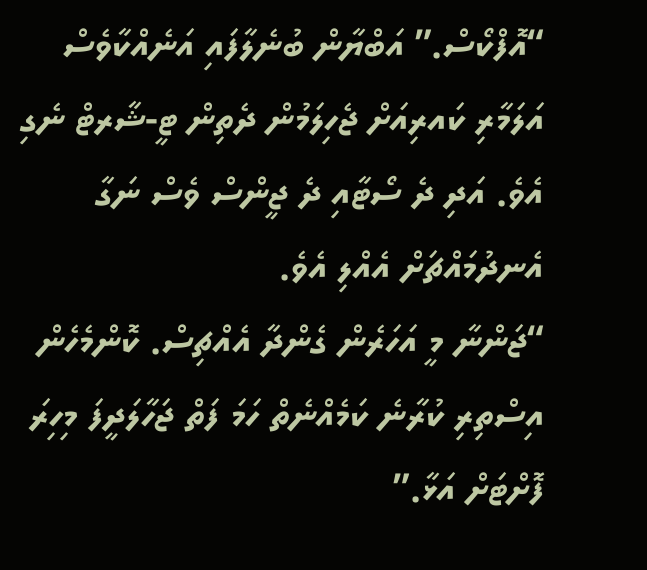“އޮފްކޯސް.” އަބްޔާން ބުނެލާފައި އަނެއްކާވެސް އަލަމާރި ކައރިއަށް ޖެހިލަމުން ދެތިން ޓީ-ޝާރޓް ނެގި އެވެ. އަދި ދެ ސޯޓާއި ދެ ޖީންސް ވެސް ނަގާ އެނދުމައްޗަށް އެއްލި އެވެ.
“ޖަންނާ މީ އަހަރެން ގެންދާ އެއްޗިސް. ކޮންމެހެން އިސްތިރި ކުރާނެ ކަމެއްނެތް ހަމަ ފަތް ޖަހާލަދީފަ މިހިރަ ފޮށްޓަށް އަޅާ.”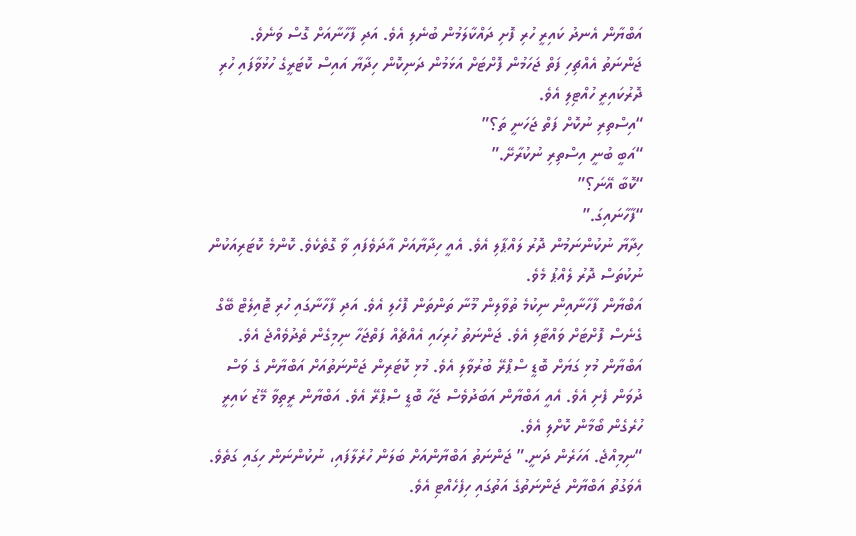އަބްޔާން އެނދު ކައިރީ ހުރި ފޮށި ދައްކާލަމުން ބުނެލި އެވެ. އަދި ފާހާނާއަށް ގޮސް ވަނެވެ.
ޖަންނަތު އެއްޗިހި ފަތް ޖަހަމުން ފޮށްޓަށް އަޅަމުން ދަނިކޮން ހިދާޔާ އައިސް ކޮޓަރީގެ ހުޅުވާފައި ހުރި ދޮރުކައިރީ ހުއްޓިލި އެވެ.
“އިސްތިރި ނުކޮށް ފަތް ޖަހަނީ ތަ؟”
“އަބީ ބުނީ އިސްތިރި ނުކުރާށޭ.”
“ކޮބާ އޭނަ؟”
“ފާހާނައިގަ.”
ހިދާޔާ ނުކުންނަމުން ދޮރު ލައްޕާލި އެވެ. އެއީ ހިދާޔާއަށް އާދަވެފައި ވާ ގޮތެކެވެ. ކޮންމެ ކޮޓަރިއަކުން ނުކުތަސް ދޮރު ލެއްޕު މެވެ.
އަބްޔާން ފާހާނާއިން ނިކުމެ ތުވާލިން މޫނާ ތަންތަން ފޮހެލި އެވެ. އަދި ފާހާނާގައި ހުރި ޓޮއިލެޓް ބޭގް ގެނެސް ފޮށްޓަށް ވައްޓާލި އެވެ. ޖަންނަތު ހުރިހައި އެއްޗެއް ފަތްޖަހާ ނިމިގެން ތެދުވެއްޖެ އެވެ. އަބްޔާން މުޅި ގަޔަށް ބޮޑީ ސްޕްރޭ ބުރުވާލި އެވެ. މުޅި ކޮޓަރިން ޖަންނަތުއަށް އަބްޔާން ގެ ވަސް ދުވަން ފެށި އެވެ. އެއީ އަބްޔާން އަބަދުވެސް ޖަހާ ބޮޑީ ސްޕްރޭ އެވެ. އަބްޔާން ރީތިވާ މޭޒު ކައިރީ ހުރެގެން ބޯމާން ކޮށްލި އެވެ.
“ނިމިއްޖެ. އަހަރެން ދަނީ.” ޖަންނަތު އަބްޔާންއަށް ބަލަން ހުރެލާފައި، ނުކުންނަން ހިގައި ގަތެވެ. އެވަގުތު އަބްޔާން ޖަންނަތުގެ އަތުގައި ހިފެހެއްޓި އެވެ.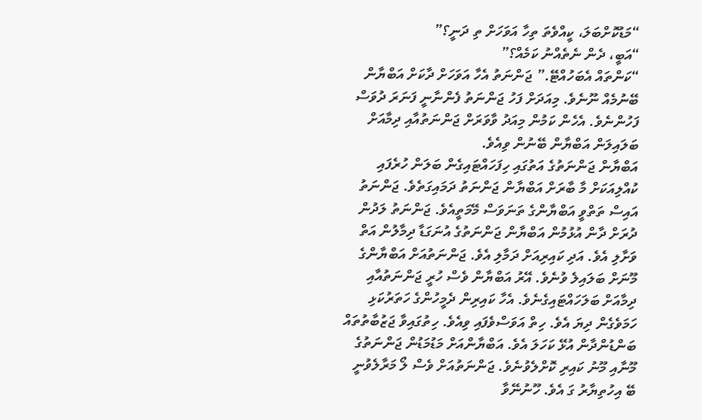“މަޑުކޮށްބަލަ، ކީއްވެތަ ތިހާ އަވަހަށް ތި ދަނީ؟”
“އަބީ، ދެން ނެތެއްނު ކަމެއް؟”
“ކަންތައް އެބަހުއްޓޭ.” ޖަންނަތު އެހާ އަވަހަށް ދާކަށް އަބްޔާން ބޭނުމެއް ނޫނެވެ. މިއަދަށް ފަހު ޖަންނަތު ފެންނާނީ ފަނަރަ ދުވަސް ފަހުންނެވެ. އެހެން ކަމުން މިއަދު ވާވަރަށް ޖަންނަތުއާއި ދިމާއަށް ބަލައިލަން އަބްޔާން ބޭނުން ވިއެވެ.
އަބްޔާން ޖަންނަތުގެ އަތުގައި ހިފަހައްޓައިގެން ބަލަން ހުރެފައި ކުއްލިއަކަށް މާ ބާރަށް އަބްޔާން ޖަންނަތު ދަމައިގަތެވެ. ޖަންނަތު އައިސް ތަތްވީ އަބްޔާންގެ ތަނަވަސް މޭމަތީއެވެ. ޖަންނަތު ލަދުން ދުރަށް ދާން އުޅުމުން އަބްޔާން ޖަންނަތުގެ އުނަގަޑާ ދިމާލުން އަތް ވަށާލި އެވެ. އަދި ކައިރިއަށް ދަމާލި އެވެ. ޖަންނަތުއަށް އަބްޔާންގެ މޫނަށް ބަލައިލެ ވުނެވެ. އޭރު އަބްޔާން ވެސް ހުރީ ޖަންނަތުއާއި ދިމާއަށް ބަލަހައްޓައިގެނެވެ. އެހާ ކައިރިން ދެމީހުންގެ ހަތަރުކަޅި ހަމަވެގެން ދިޔަ އެވެ. ހިތް އަވަސްވެފައި ވިއެވެ. ހިތުގައިވާ ޖަޒުބާތުތައް ބަންޑުންދާން އުޅޭ ކަހަލަ އެވެ. އަބްޔާންއަށް މަޑުމަޑުން ޖަންނަތުގެ މޫނާއި މޫނު ކައިރި ކޮށްލެވުނެވެ. ޖަންނަތުއަށް ވެސް ލޯ މަރާލެވުނީ ބޭ އިހުތިޔާރު ގަ އެވެ. ހޫނުނޭވާ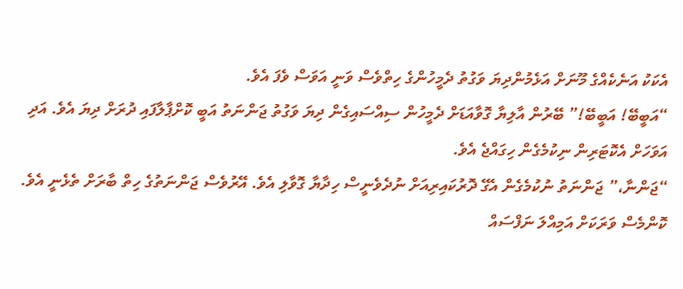އެކަކު އަނެކެއްގެ މޫނަށް އަޅެމުންދިޔަ ވަގުތު ދެމީހުންގެ ހިތްވެސް ވަނީ އަވަސް ވެފަ އެވެ.
“އަބީބޭ! އަބީބޭ!” ބޭރުން އާލިޔާ ގޮވާއަޑަށް ދެމީހުން ސިއްސައިގެން ދިޔަ ވަގުތު ޖަންނަތު އަބީ ކޮށްޕާލާފައި ދުރަށް ދިޔަ އެވެ. އަދި އަވަހަށް އެކޮޓަރިން ނިކުމެގެން ހިގައްޖެ އެވެ.
“ޖަންނާ،” ޖަންނަތު ނުކުމެގެން އެގޭ ދޮރުކައިރިއަށް ނުދެވެނީސް ހިދާޔާ ގޮވާލި އެވެ. އޭރުވެސް ޖަންނަތުގެ ހިތް ބާރަށް ތެޅެނީ އެވެ. ކޮންމެސް ވަރަކަށް އަމިއްލަ ނަފްސައް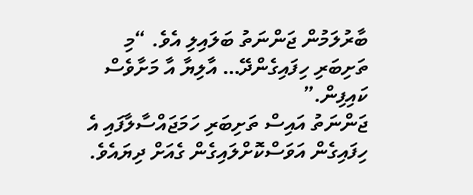ބާރުލަމުން ޖަންނަތު ބަލައިލި އެވެ. “މި ތަށިބަރި ހިފައިގެންދޭ… އާލިޔާ އާ މަށާވެސް ކައިފިން.”
ޖަންނަތު އައިސް ތަށިބަރި ހަމަޖައްސާލާފައި އެ ހިފައިގެން އަވަސްކޮށްލައިގެން ގެއަށް ދިޔައެވެ.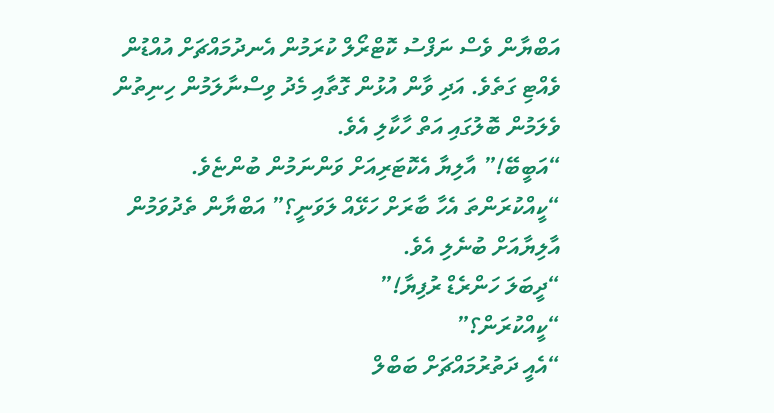އަބްޔާން ވެސް ނަފްސު ކޮޓްރޯލް ކުރަމުން އެނދުމައްޗަށް އުއްޑުން ވެއްޓި ގަތެވެ. އަދި ވާން އުޅުން ގޮތާއި މެދު ވިސްނާލަމުން ހިނިތުން ވެލަމުން ބޮލުގައި އަތް ހާކާލި އެވެ.
“އަބީބޭ!” އާލިޔާ އެކޮޓަރިއަށް ވަންނަމުން ބުންޏެވެ.
“ކީއްކުރަންތަ އެހާ ބާރަށް ހަޅޭއް ލަވަނީ؟” އަބްޔާން ތެދުވަމުން އާލިޔާއަށް ބުނެލި އެވެ.
“ދީބަލަ ހަންރެޑް ރުފިޔާ!”
“ކީއްކުރަން؟”
“އެއީ ދަތުރުމައްޗަށް ބަބްލް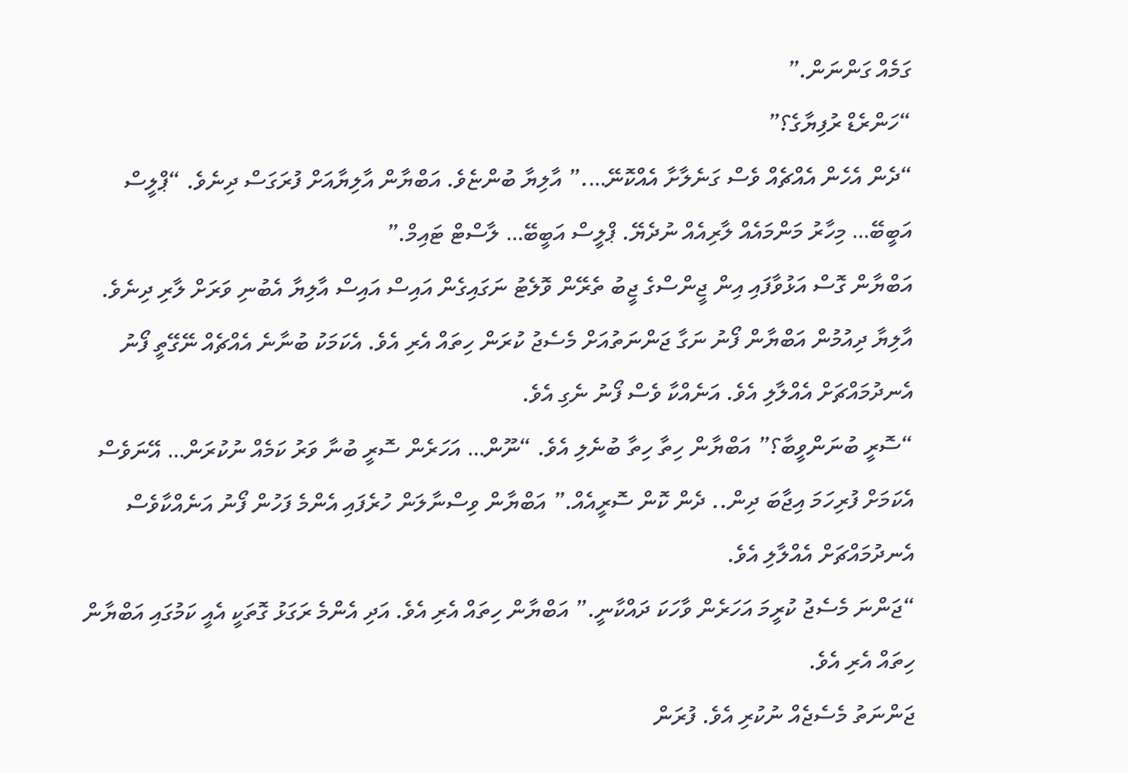ގަމެއް ގަންނަން.”
“ހަންރެޑް ރުފިޔާގެ؟”
“ދެން އެހެން އެއްޗެއް ވެސް ގަނެލާށާ އެއްކޮނޭ….” އާލިޔާ ބުންޏެވެ. އަބްޔާން އާލިޔާއަށް ފުރަގަސް ދިނެވެ. “ޕްލީސް އަބީބޭ… މިހާރު މަންމައެއް ލާރިއެއް ނުދެޔޭ. ޕްލީސް އަބީބޭ… ލާސްޓް ޓައިމް.”
އަބްޔާން ގޮސް އަޅުވާފައި އިން ޖީންސްގެ ޖީބު ތެރޭން ވޮލެޓު ނަގައިގެން އައިސް އައިސް އާލިޔާ އެބުނި ވަރަށް ލާރި ދިނެވެ. އާލިޔާ ދިއުމުން އަބްޔާން ފޯނު ނަގާ ޖަންނަތުއަށް މެސެޖު ކުރަން ހިތައް އެރި އެވެ. އެކަމަކު ބުނާނެ އެއްޗެއް ނޭގޭތީ ފޯނު އެނދުމައްޗަށް އެއްލާލި އެވެ. އަނެއްކާ ވެސް ފޯނު ނެގި އެވެ.
“ސޮރީ ބުނަންވީބާ؟” އަބްޔާން ހިތާ ހިތާ ބުނެލި އެވެ. “ނޫން… އަހަރެން ސޮރީ ބުނާ ވަރު ކަމެއް ނުކުރަން… އޭނަވެސް އެކަމަށް ފުރިހަމަ އިޖާބަ ދިން.. ދެން ކޮން ސޮރީއެއް.” އަބްޔާން ވިސްނާލަން ހުރެފައި އެންމެ ފަހުން ފޯނު އަނެއްކާވެސް އެނދުމައްޗަށް އެއްލާލި އެވެ.
“ޖަންނަ މެސެޖު ކުރީމަ އަހަރެން ވާހަކަ ދައްކާނީ.” އަބްޔާން ހިތައް އެރި އެވެ. އަދި އެންމެ ރަގަޅު ގޮތަކީ އެއީ ކަމުގައި އަބްޔާން ހިތައް އެރި އެވެ.
ޖަންނަތު މެސެޖެއް ނުކުރި އެވެ. ފުރަން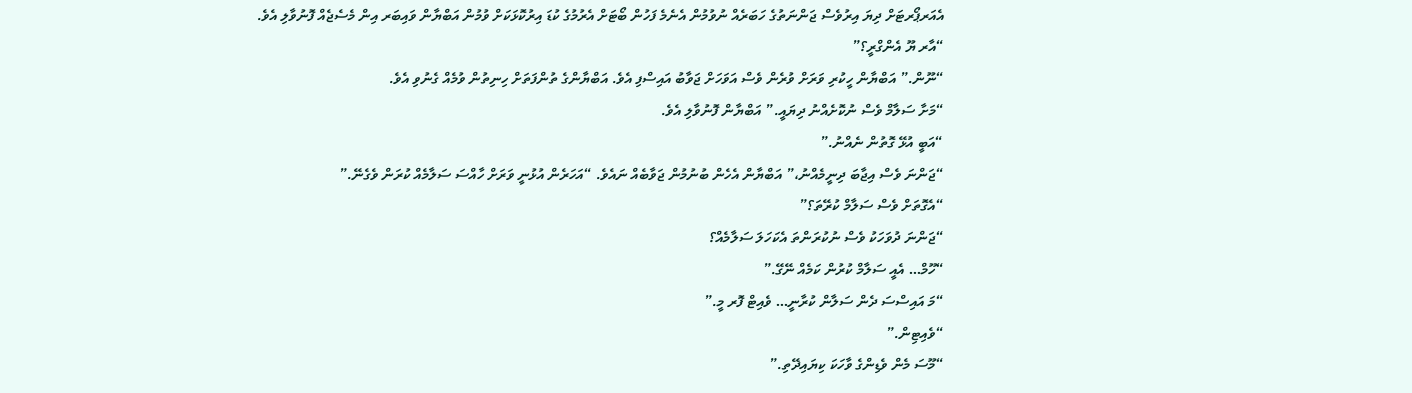އެއަރޕޯރޓަށް ދިޔަ އިރުވެސް ޖަންނަތުގެ ހަބަރެއް ނުވުމުން އެނެމެ ފަހުން ބޯޓަށް އެރުމުގެ ކުޑަ އިރުކޮޅަކަށް ވުމުން އަބްޔާން ވައިބަރ އިން މެސެޖެއް ފޮނުވާލި އެވެ.
“އާރ ޔޫ އެންގްރީ؟”
“ނޫން.” އަބްޔާން ހީކުރި ވަރަށް ވުރެން ވެސް އަވަހަށް ޖަވާބު އައިސްފި އެވެ. އަބްޔާންގެ ތުންފަތަށް ހިނިތުން ވުމެއް ގެނުވި އެވެ.
“މަށާ ސަލާމް ވެސް ނުކޮށެއްނު ދިޔައީ.” އަބްޔާން ފޮނުވާލި އެވެ.
“އަބީ އުޅޭ ގޮތުން ނެއްނު.”
“ޖަންނަ ވެސް އިޖާބަ ދިނީމެއްނު،” އަބްޔާން އެހެން ބުނުމުން ޖަވާބެއް ނައެވެ. “އަހަރެން އުޅުނީ ވަރަށް ހާއްސަ ސަލާމެއް ކުރަން ވެގެނޭ.”
“އެގޮތަށް ވެސް ސަލާމް ކުރޭތަ؟”
“ޖަންނަ ދުވަހަކު ވެސް ނުކުރަންތަ އެކަހަލަ ސަލާމެއް؟
“ހޫމް… އެއީ ސަލާމް ކުރުން ކަމެއް ނޭގޭ.”
“މަ އައިސްސަ ދެން ސަލާން ކުރާނީ… ވެއިޓް ފޮރ މީ.”
“ވެއިޓިން.”
“މޫސަ މެން ވެޑިންގެ ވާހަކަ ކިޔައިދޭތި.”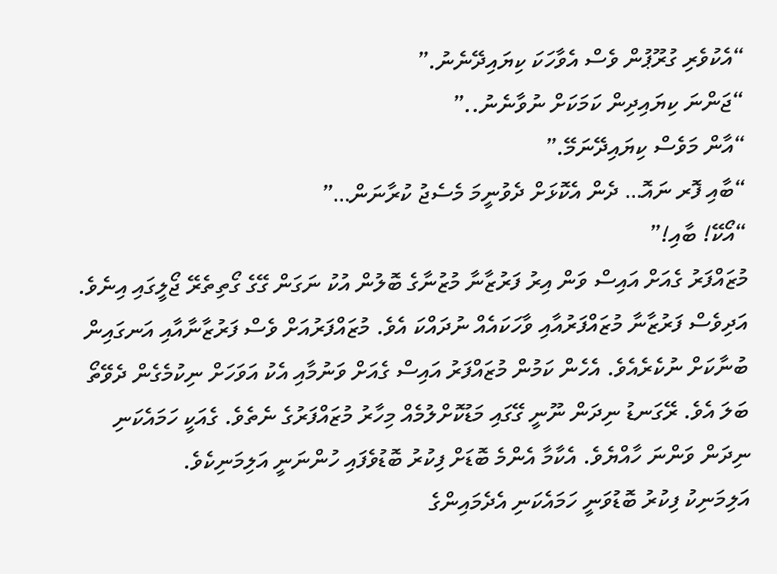“އެކުވެރި ގުރޫޕުން ވެސް އެވާހަކަ ކިޔައިދޭނެނު.”
“ޖަންނަ ކިޔައިދިން ކަމަކަށް ނުވާނެނު..”
“އާން މަވެސް ކިޔައިދޭނަމޭ.”
“ބާއި ފޮރ ނައޮ… ދެން އެކޮޅަށް ދެވުނީމަ މެސެޖު ކުރާނަން…”
“އޯކޭ! ބާއި!”
މުޒައްފަރު ގެއަށް އައިސް ވަން އިރު ފަރުޒާނާ މުޒުނާގެ ބޮލުން އުކު ނަގަން ގޭގެ ގޯތިތެރޭ ޖޯލީގައި އިނެވެ. އަދިވެސް ފަރުޒާނާ މުޒައްފަރުއާއި ވާހަކައެއް ނުދައްކަ އެވެ. މުޒައްފަރުއަށް ވެސް ފަރުޒާނާއާއި އަނގައިން ބުނާކަށް ނުކެރެއެވެ. އެހެން ކަމުން މުޒައްފަރު އައިސް ގެއަށް ވަނުމާއި އެކު އަވަހަށް ނިކުމެގެން ދެވޭތޯ ބަލަ އެވެ. ރޭގަނޑު ނިދަން ނޫނީ ގޭގައި މަޑުކޮށްލުމެއް މިހާރު މުޒައްފަރުގެ ނެތެވެ. ގެއަކީ ހަމައެކަނި ނިދަން ވަންނަ ހާއްޔެވެ. އެކާމާ އެންމެ ބޮޑަށް ފިކުރު ބޮޑުވެފައި ހުންނަނީ އަލިމަނިކެވެ.
އަލިމަނިކު ފިކުރު ބޮޑުވަނީ ހަމައެކަނި އެދެމައިންގެ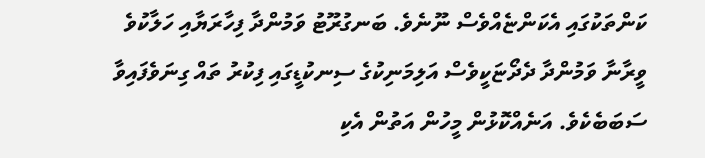ކަންތަކުގައި އެކަންޏެއްވެސް ނޫނެވެ. ބަނގުރޫޓު ވަމުންދާ ފިހާރަޔާއި ހަލާކުވެ ވީރާނާ ވަމުންދާ ދެދޯޏަކީވެސް އަލިމަނިކުގެ ސިނކުޑީގައި ފިކުރު ތައް ގިނަވެފައިވާ ސަބަބެކެވެ. އަނެއްކޮޅުން މީހުން އަތުން އެކި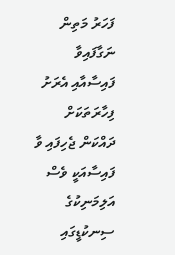ފަހަރު މަތިން ނަގާފައިވާ ފައިސާއާއި އެރަށު ފިހާރަތަކަށް ދައްކަން ޖެހިފައި ވާ ފައިސާއަކީ ވެސް އަލިމަނިކުގެ ސިނކުޑީގައި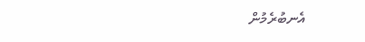އެނބުރެމުން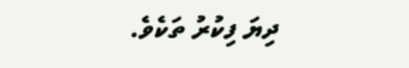ދިޔަ ފިކުރު ތަކެވެ.